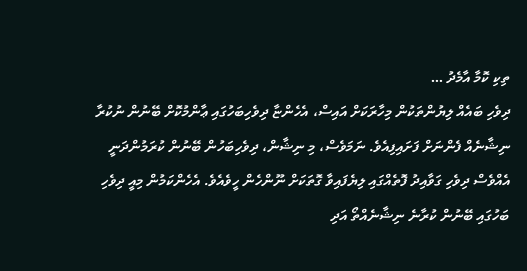ތިކި ކޮމާ އާމެދު …
ދިވެހި ބައެއް ލިޔުންތަކުން މިހާރަކަށް އައިސް، އެހެންޏާ ދިވެހިބަހުގައި ޢާންމުކޮށް ބޭނުން ނުކުރާ ނިޝާނެއް ފެންނަށް ފަށައިފިއެވެ. ނަމަވެސް، މި ނިޝާން، ދިވެހިބަހުން ބޭނުން ކުރަމުންދަނީ އެއްވެސް ދިވެހި ގަވާއިދު ފޮތެއްގައި ލިޔެފައިވާ ގޮތަކަށް ނޫންހެން ހީވެއެވެ. އެހެންކަމުން މިއީ ދިވެހި ބަހުގައި ބޭނުން ކުރާނެ ނިޝާނެއްތޯ އަދި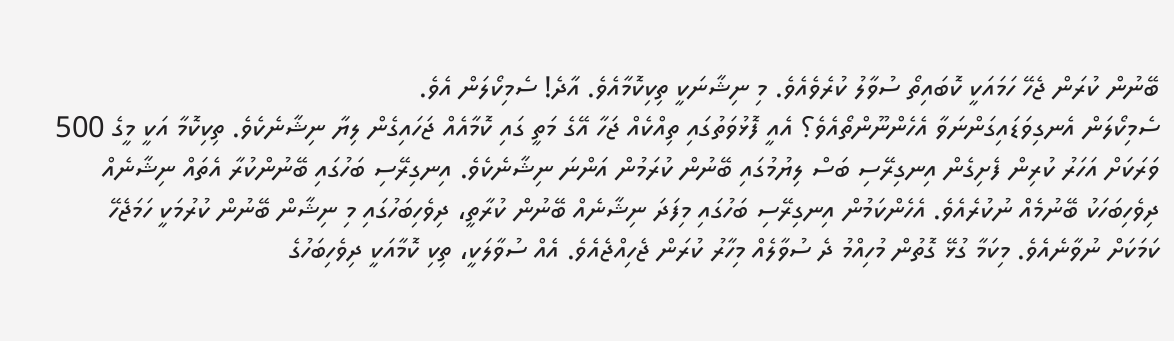ބޭނުން ކުރަން ޖެހޭ ހަމައަކީ ކޮބައިތޯ ސުވާލު ކުރެވެއެވެ. މި ނިޝާނަކީ ތިކިކޮމާއެވެ. އާދެ! ސެމިކޯލަން އެވެ.
ސެމިކޯލަން އެނގިވަޑައިގަންނަވާ އެހެންނޫންތޯއެވެ؟ އެއީ ފޮޅުވަތުގައި ތިއްކެއް ޖަހާ އޭގެ މަތީ ގައި ކޮމާއެއް ޖަހައިގެން ލިޔާ ނިޝާނެކެވެ. ތިކިކޮމާ އަކީ މީގެ 500 ވަރަކަށް އަހަރު ކުރިން ފެށިގެން އިނގިރޭސި ބަސް ލިޔުމުގައި ބޭނުން ކުރަމުން އަންނަ ނިޝާނެކެވެ. އިނގިރޭސި ބަހުގައި ބޭނުންކުރާ އެތައް ނިޝާނެއް ދިވެހިބަހަކު ބޭނުމެއް ނުކުރެއެވެ. އެހެންކަމުން އިނގިރޭސި ބަހުގައި މިފަދަ ނިޝާނެއް ބޭނުން ކުރާތީ، ދިވެހިބަހުގައި މި ނިޝާން ބޭނުން ކުރުމަކީ ހަމަޖެހޭ ކަމަކަށް ނުވާނެއެވެ. މިކަމާ ގުޅޭ ގޮތުން މުހިއްމު ދެ ސުވާލެއް މިހާރު ކުރަން ޖެހިއްޖެއެވެ. އެއް ސުވާލަކީ، ތިކި ކޮމާއަކީ ދިވެހިބަހުގެ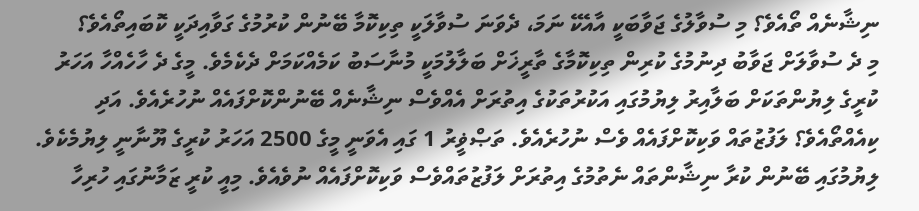ނިޝާނެއް ތޯއެވެ؟ މި ސުވާލުގެ ޖަވާބަކީ އާއެކޭ ނަމަ، ދެވަނަ ސުވާލަކީ ތިކިކޮމާ ބޭނުން ކުރުމުގެ ގަވާއިދަކީ ކޮބައިތޯއެވެ؟
މި ދެ ސުވާލަށް ޖަވާބު ދިނުމުގެ ކުރިން ތިކިކޮމާގެ ތާރީޚަށް ބަލާލުމަކީ މުނާސަބު ކަމެއްކަމަށް ދެކެމެވެ. މީގެ ދެ ހާހެއްހާ އަހަރު ކުރީގެ ލިޔުންތަކަށް ބަލާއިރު ލިޔުމުގައި އަކުރުތަކުގެ އިތުރަށް އެއްވެސް ނިޝާނެއް ބޭނުންކޮށްފައެއް ނުހުރެއެވެ. އަދި ކިއެއްތޯއެވެ؟ ލަފުޒުތައް ވަކިކޮށްފައެއް ވެސް ނުހުރެއެވެ. ތަޞްޥީރު 1 ގައި އެވަނީ މީގެ 2500 އަހަރު ކުރީގެ ޔޫނާނީ ލިޔުމެކެވެ. ލިޔުމުގައި ބޭނުން ކުރާ ނިޝާންތައް ނެތުމުގެ އިތުރަށް ލަފުޒުތައްވެސް ވަކިކޮށްފައެއް ނުވެއެވެ. މިއީ ކުރީ ޒަމާނުގައި ހުރިހާ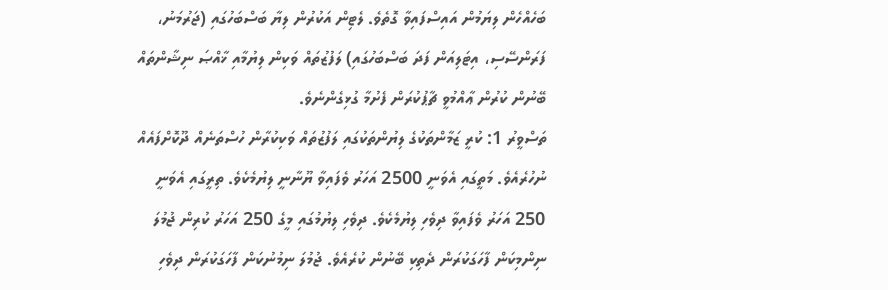ބަހެއްހެން ލިޔަމުން އައިސްފައިވާ ގޮތެވެ. ލެޓިން އަކުރުން ލިޔާ ބަސްބަހުގައި (ޖަރުމަނު، ފަރަންސޭސި، އިޓަލިއަން ފަދަ ބަސްބަހުގައި) ލަފުޒުތައް ވަކިން ލިޔުމާއި ޚާއްޞަ ނިޝާންތައް ބޭނުން ކުރުން ޢާއްމުވީ ޗާޕުކުރަން ފެށުމާ ގުޅިގެންނެވެ.
ތަސްވީރު 1: ކުރީ ޒަމާންތަކުގެ ލިޔުންތަކުގައި ލަފުޒުތައް ވަކިކުރާން ހުސްތަނެއް ދޫކޮށްފައެއް ނުހުރެއެވެ. މަތީގައި އެވަނީ 2500 އަހަރު ވެފައިވާ ޔޫނާނީ ލިޔުމެކެވެ. ތިރީގައި އެވަނީ 250 އަހަރު ވެފައިވާ ދިވެހި ލިޔުމެކެވެ. ދިވެހި ލިޔުމުގައި މީގެ 250 އަހަރު ކުރިން ޖުމުލަ ނިންމިކަން ފާހަގަކުރަން ދެތިކި ބޭނުން ކުރެއެވެ. ޖުމުލަ ނިމުނުކަން ފާހަގަކުރަން ދިވެހި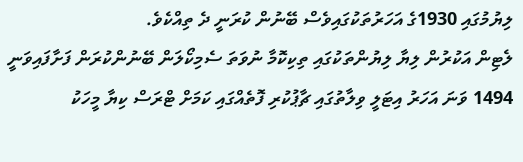ލިޔުމުގައި 1930ގެ އަހަރުތަކުގައިވެސް ބޭނުން ކުރަނީ ދެ ތިއްކެވެ.
ލެޓިން އަކުރުން ލިޔާ ލިޔުންތަކުގައި ތިކިކޮމާ ނުވަތަ ސެމިކޯލަން ބޭނުންކުރަން ފަށާފައިވަނީ 1494 ވަނަ އަހަރު އިޓަލީ ވިލާތުގައި ޗާޕުކުރި ފޮތެއްގައި ކަމަށް ޓްރަސް ކިޔާ މީހަކު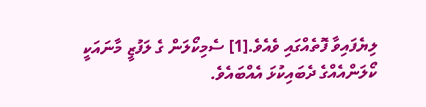ލިޔެފައިވާ ފޮތެއްގައި ވެއެވެ.[1] ސެމިކޯލަން ގެ ލަފުޒީ މާނައަކީ ކޯލަންއެއްގެ ދެބައިކުޅަ އެއްބައެވެ.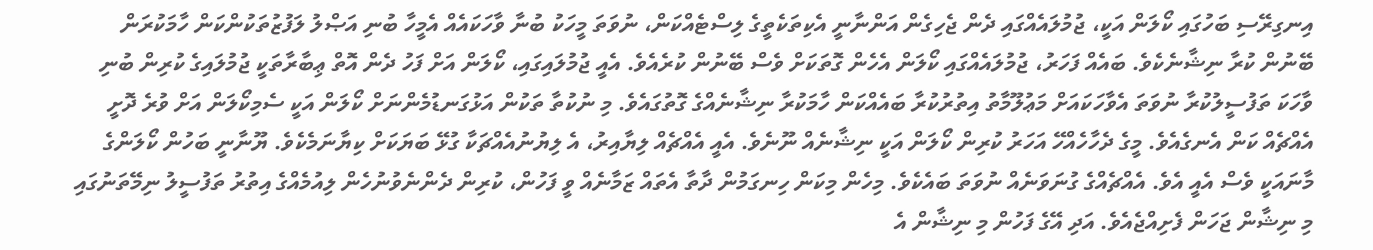އިނގިރޭސި ބަހުގައި ކޯލަން އަކީ، ޖުމުލައެއްގައި ދެން ޖެހިގެން އަންނާނީ އެކިތަކެތީގެ ލިސްޓެއްކަން، ނުވަތަ މީހަކު ބުނާ ވާހަކައެއް އެމީހާ ބުނި އަޞްލު ލަފުޒުތަކުންކަން ހާމަކުރަން ބޭނުން ކުރާ ނިޝާނެކެވެ. ބައެއް ފަހަރު، ޖުމުލައެއްގައި ކޯލަން އެހެން ގޮތަކަށް ވެސް ބޭނުން ކުރެއެވެ. އެއީ ޖުމުލައިގައި، ކޯލަން އަށް ފަހު ދެން އޮތް ޢިބާރާތަކީ ޖުމުލައިގެ ކުރިން ބުނި ވާހަކަ ތަފުސީލުކުރާ ނުވަތަ އެވާހަކައަށް މަޢުލޫމާތު އިތުރުކުރާ ބައެއްކަން ހާމަކުރާ ނިޝާނެއްގެ ގޮތުގައެވެ. މި ނުކުތާ ތަކުން އަޅުގަނޑުމެންނަށް ކޯލަން އަކީ ސެމިކޯލަން އަށް ވުރެ ދޮށީ އެއްޗެއް ކަން އެނގެއެވެ. މީގެ ދެހާހެއްހޭ އަހަރު ކުރިން ކޯލަން އަކީ ނިޝާނެއް ނޫނެވެ. އެއީ އެއްޗެއް ލިޔާއިރު، އެ ލިޔުނުއެއްޗަކާ ގުޅޭ ބަޔަކަށް ކިޔާނަމެކެވެ. ޔޫނާނީ ބަހުން ކޯލަންގެ މާނައަކީ ވެސް އެއީ އެވެ. އެއްޗެއްގެ ގުނަވަނެއް ނުވަތަ ބައެކެވެ. މިހެން މިކަން ހިނގަމުން ދާތާ އެތައް ޒަމާނެއް ވީ ފަހުން، ކުރިން ދެންނެވުނުހެން ލިއުމެއްގެ އިތުރު ތަފުސީލު ނިމޭތަނުގައި މި ނިޝާން ޖަހަން ފެށިއްޖެއެވެ. އަދި އޭގެ ފަހުން މި ނިޝާން އެ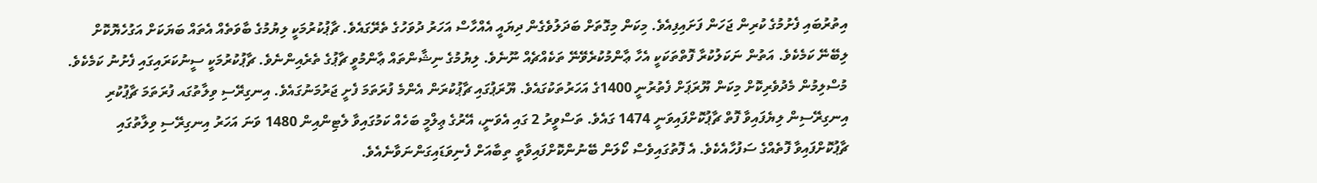އިތުރުބައި ފެށުމުގެ ކުރިން ޖަހަން ފަށައިފިއެވެ. މިކަން މިގޮތަށް ބަދަލުވެގެން ދިޔައީ އެއްހާސް އަހަރު ދުވަހުގެ ތެރޭގައެވެ. ޗާޕުކުރުމަކީ ލިޔުމުގެ ބާވަތެއް އެތައް ބަޔަކަށް އަގުހެޔޮކޮށް ލިބޭނޭ ކަމެކެވެ. އަތުން ނަކަލުކުރާ ފޮތްތަކަކީ އެހާ ޢާންމުކުރެވޭނޭ ތަކެއްޗެއް ނޫނެވެ. ލިޔުމުގެ ނިޝާންތައް ޢާންމުވީ ޗާޕުގެ ތެރެއިންނެވެ. ޗާޕުކުރުމަކީ ސީނުކަރައިގައި ފެށުނު ކަމެކެވެ. މުސްލިމުން މެދުވެރިކޮށް މިކަން ޔޫރަޕަށް ފެތުރުނީ 1400ގެ އަހަރުތަކުގައެވެ. ޔޫރަޕުގައި ޗާޕުކުރަން އެންމެ ފުރަތަމަ ފެށީ ޖަރުމަނުގައެވެ. އިނގިރޭސި ވިލާތުގައ ފުރަތަމަ ޗާޕުކުރި އިނގިރޭސިން ލިޔެފައިވާ ފޮތް ޗާޕުކޮށްފައިވަނީ 1474 ގައެވެ. ތަސްވީރު 2 ގައި އެވަނީ، އޭރުގެ ޢިލްމީ ބަހެއް ކަމުގައިވާ ލެޓިންއިން 1480 ވަނަ އަހަރު އިނގިރޭސި ވިލާތުގައި ޗާޕުކޮށްފައިވާ ފޮތެއްގެ ސަފުހާއެކެވެ. އެ ފޮތުގައިވެސް ކޯލަން ބޭނުންކޮށްފައިވާތީ ތިބާއަށް ފެނިވަޑައިގަންނަވާނެއެވެ.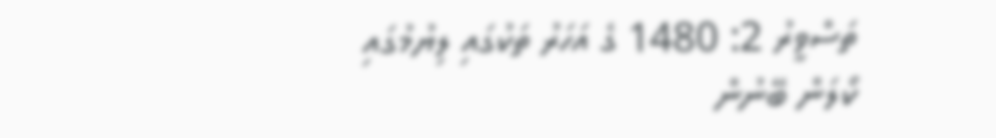ތަސްވީރު 2: 1480 ގެ އަހަރު ތަކުގައި ލިޔުމުގައި ކޯލަން ބޭނުން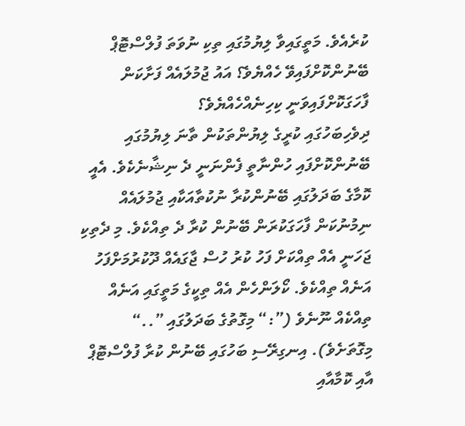ކުރެއެވެ. މަތީގައިވާ ލިޔުމުގައި ތިކި ނުވަތަ ފުލްސްޓޮޕް ބޭނުންކޮށްފައިވޭ ހެއްޔެވެ؟ އައު ޖުމުލައެއް ފަށާކަން ފާހަގަކޮށްފައިވަނީ ކިހިނެއްހެއްޔެވެ؟
ދިވެހިބަހުގައި ކުރީގެ ލިޔުންތަކުން ތާނަ ލިޔުމުގައި ބޭނުންކޮށްފައި ހުންނާތީ ފެންނަނީ ދެ ނިޝާނެކެވެ. އެއީ ކޮމާގެ ބަދަލުގައި ބޭނުންކުރާ ނުކުތާއަކާއި ޖުމުލައެއް ނިމުނުކަން ފާހަގަކުރަން ބޭނުން ކުރާ ދެ ތިއްކެވެ. މި ދެތިކި ޖަހަނީ އެއް ތިއްކަށް ފަހު ކުރު ހުސް ޖާގައެއް ދޫކުރުމަށްފަހު އަނެއް ތިއްކެވެ. ކޯލަންހެން އެއް ތިކީގެ މަތީގައި އަނެއް ތިއްކެއް ނޫނެވެ (”:“ މިގޮތުގެ ބަދަލުގައި ”..“ މިގޮތަށެވެ). އިނގިރޭސި ބަހުގައި ބޭނުން ކުރާ ފުލްސްޓޮޕް އާއި ކޮމާއާއި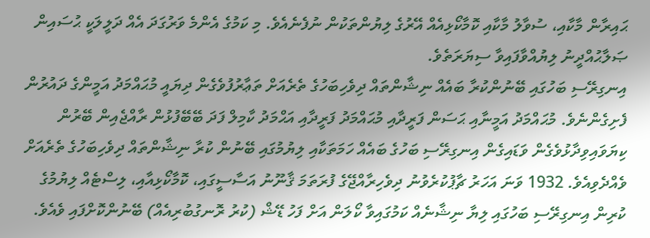ޙައިރާން މާކާއި، ސުވާލު މާކާއި ކޮމާކޯޅިއެއް އޭރުގެ ލިޔުންތަކުން ނުފެނެއެވެ. މި ކަމުގެ އެންމެ ވަރުގަދަ އެއް ދަލީލަކީ ޙުސައިން ޞަލާޙުއްދީނު ލިޔުއްވާފައިވާ ސިޔަރަތެވެ.
އިނގިރޭސި ބަހުގައި ބޭނުންކުރާ ބައެއް ނިޝާންތައް ދިވެހިބަހުގެ ތެރެއަށް ތަޢާރުފުވެގެން ދިޔައީ މުޙައްމަދު އަމީންގެ ދައުރުން ފެށިގެންނެވެ. މުޙައްމަދު އަމީނާއި ޙަސަން ފަރީދާއި މުޙައްމަދު ފަރީދާއި އަޙްމަދު ކާމިލް ފަދަ ބޭބޭފުޅުން ރާއްޖެއިން ބޭރުން ކިޔަވައިވިދާޅުވެގެން ވަޑައިގެން އިނގިރޭސި ބަހުގެ ބައެއް ހަމަތަކާއި ލިޔުމުގައި ބޭނުން ކުރާ ނިޝާންތައް ދިވެހިބަހުގެ ތެރެއަށް ވެއްދެވިއެވެ. 1932 ވަނަ އަހަރު ޗާޕުކުރެވުނު ދިވެހިރާއްޖޭގެ ފުރަތަމަ ޤާނޫނު އަސާސީގައި، ކޮމާކޯޅިއާއި، ލިސްޓެއް ލިޔުމުގެ ކުރިން އިނގިރޭސި ބަހުގައި ލިޔާ ނިޝާނެއް ކަމުގައިވާ ކޯލަން އަށް ފަހު ޑޭޝް (ކުރު ރޮނގުބުރިއެއް) ބޭނުންކޮށްފައި ވެއެވެ.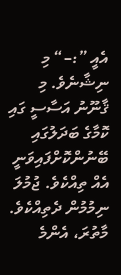އެއީ ”:–“ މި ނިޝާނެވެ. މި ޤާނޫނު އަސާސީ ގައި ކޮމާގެ ބަދަލުގައި ބޭނުންކޮށްފައިވަނީ އެއް ތިއްކެވެ. ޖުމުލަ ނިމުމުން ދެތިއްކެވެ. މާތުރަ، އެންމެ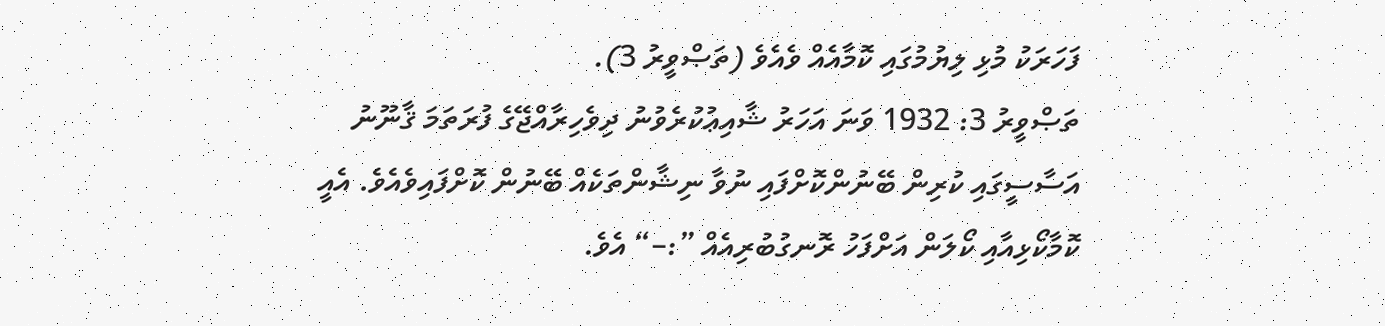ފަހަރަކު މުޅި ލިޔުމުގައި ކޮމާއެއް ވެއެވެ (ތަޞްވީރު 3).
ތަޞްވީރު 3: 1932 ވަނަ އަހަރު ޝާއިޢުކުރެވުނު ދިވެހިރާއްޖޭގެ ފުރަތަމަ ޤާނޫނު އަސާސީގައި ކުރިން ބޭނުންކޮށްފައި ނުވާ ނިޝާންތަކެއް ބޭނުން ކޮށްފައިވެއެވެ. އެއީ ކޮމާކޯޅިއާއި ކޯލަން އަށްފަހު ރޮނގުބުރިއެއް ”:–“ އެވެ.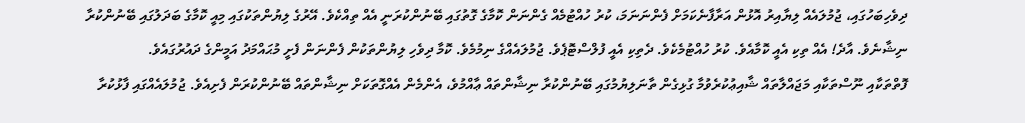ދިވެހިބަހުގައި، ޖުމުލައެއް ލިޔާއިރު އޮޅުން އަރާފާނެކަމަށް ފެންނަނަމަ، ކުރު ހުއްޓުމެއް ގެންނަން ކޮމާގެ ގޮތުގައި ބޭނުންކުރަނީ އެއް ތިއްކެވެ. އޭރުގެ ލިޔުންތަކުގައި މިއީ ކޮމާގެ ބަދަލުގައި ބޭނުންކުރާ ނިޝާނެވެ. އާދެ! އެއް ތިކި އެއީ ކޮމާއެވެ. ކުރު ހުއްޓުމެކެވެ. ދެތިކި އެއީ ފުލްސްޓޮޕެވެ. ޖުމުލައެއްގެ ނިމުމެވެ. ކޮމާ ދިވެހި ލިޔުންތަކުން ފެންނަން ފެށީ މުޙައްމަދު އަމީންގެ ދައުރުގައެވެ.
ފޮތްތަކާއި ނޫސްތަކާއި މަޖައްލާތައް ޝާއިޢުކުރެވުމާ ގުޅިގެން ތާނަލިޔުމުގައި ބޭނުންކުރާ ނިޝާންތައް ޢާއްމުވެ، އެންމެން އެއްގޮތަކަށް ނިޝާންތައް ބޭނުންކުރަން ފެށިއެވެ. ޖުމުލައެއްގައި ފާޅުކުރާ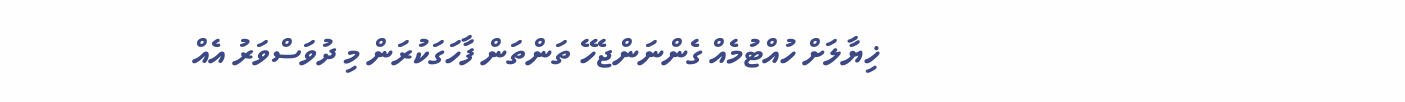ޚިޔާލަށް ހުއްޓުމެއް ގެންނަންޖެހޭ ތަންތަން ފާހަގަކުރަން މި ދުވަސްވަރު އެއް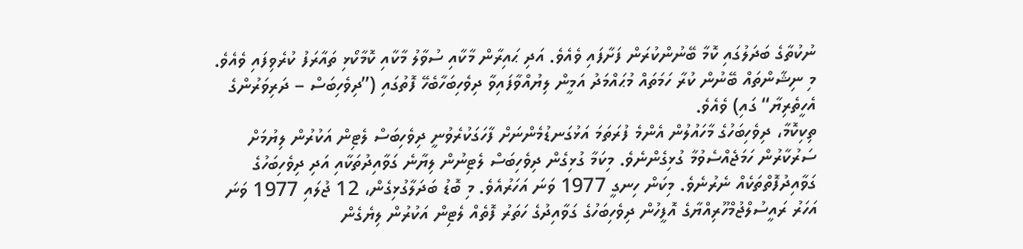ނުކުތާގެ ބަދަލުގައި ކޮމާ ބޭނުންކުރަން ފަށާފައި ވެއެވެ. އަދި ޙައިރާން މާކާއި ސުވާލު މާކާއި ކޮމާކޯޅި ތައާރަފު ކުރެވިފައި ވެއެވެ. މި ނިޝާންތައް ބޭނުން ކުރާ ހަމަތައް މުޙައްމަދު އަމީން ލިޔުއްވާފައިވާ ދިވެހިބަހާބެހޭ ފޮތުގައި (”ދިވެހިބަސް – ދަރިވަރުންގެ އެހީތެރިޔާ“ ގައި) ވެއެވެ.
ތިކިކޮމާ، ދިވެހިބަހުގެ މާހައުލުން އެންމެ ފުރަތަމަ އަޅުގަނޑުމެންނަށް ފާހަގަކުރެވުނީ ދިވެހިބަސް ލެޓިން އަކުރުން ލިޔުމަށް ސަރުކާރުން ހަމަޖެއްސެވުމާ ގުޅިގެންނެވެ. މިކަމާ ގުޅިގެން ދިވެހިބަސް ލެޓިނުން ލިޔާނެ ގަވާއިދުތަކާއި އަދި ދިވެހިބަހުގެ ގަވާއިދުފޮތްތަކެއް ނެރުނެވެ. މިކަން ހިނގީ 1977 ވަނަ އަހަރުއެވެ. މި ބޮޑު ބަދަލާގުޅިގެން، 12 ޖުލައި 1977 ވަނަ އަހަރު ރައީސުލްޖުމްހޫރިއްޔާގެ އޮފީހުން ދިވެހިބަހުގެ ގަވާއިދުގެ ހަތަރު ފޮތެއް ލެޓިން އަކުރުން ލިޔެގެން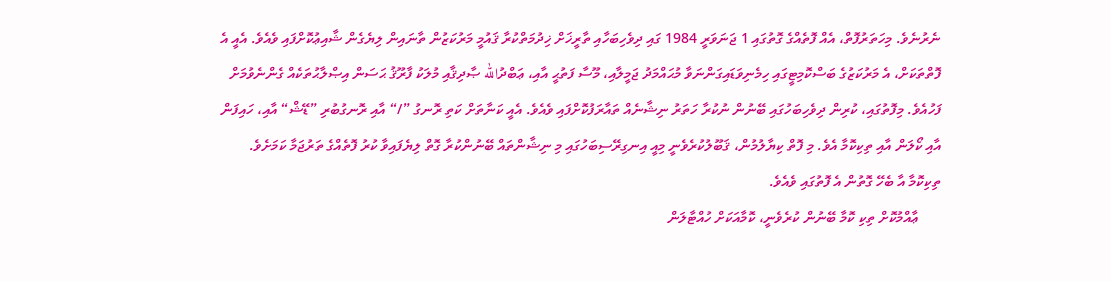ނެރުނެވެ. މިހަތަރުފޮތް، އެއް ފޮތެއްގެ ގޮތުގައި 1 ޖަނަވަރީ 1984 ގައި ދިވެހިބަހާއި ތާރީޚަށް ޚިދުމަތްކުރާ ޤައުމީ މަރުކަޒުން ތާނައިން ލިޔެގެން ޝާއިޢުކޮށްފައި ވެއެވެ. އެއީ އެ ފޮތްތަކަށް، އެ މަރުކަޒުގެ ބަސްކޮމިޓީގައި ހިމެނިވަޑައިގަންނަވާ މުޙައްމަދު ޖަމީލާއި، މޫސާ ފަތުޙީ އާއި، ޢަބްދުالله ޞާދިޤާއި މުލަކު ފާރޫޤު ޙަސަން އިޞްލާޙުތަކެއް ގެންނެވުމަށް ފަހުއެވެ. މިފޮތުގައި، ކުރިން ދިވެހިބަހުގައި ބޭނުން ނުކުރާ ހަތަރު ނިޝާނެއް ތައާރަފުކޮށްފައި ވެއެވެ. އެއީ ކަނާތަށް ކަތި ރޮނގު ”/“ އާއި ރޮނގުބުރި ”ޑޭޝް“ އާއި، ހައިފަން އާއި ކޯލަން އާއި ތިކިކޮމާ އެވެ. މި ފޮތް ކިޔާލުމުން، ޤަބޫލުކުރެވެނީ މިއީ އިނގިރޭސިބަހުގައި މި ނިޝާންތައް ބޭނުންކުރާ ގޮތް ލިޔެފައިވާ ކުރު ފޮތެއްގެ ތަރުޖަމާ ކަމަށެވެ.
ތިކިކޮމާ އާ ބެހޭ ގޮތުން އެ ފޮތުގައި ވެއެވެ.
      ޢާއްމުކޮށް ތިކި ކޮމާ ބޭނުން ކުރެވެނީ، ކޮމާއަކަށް ހުއްޓާލަން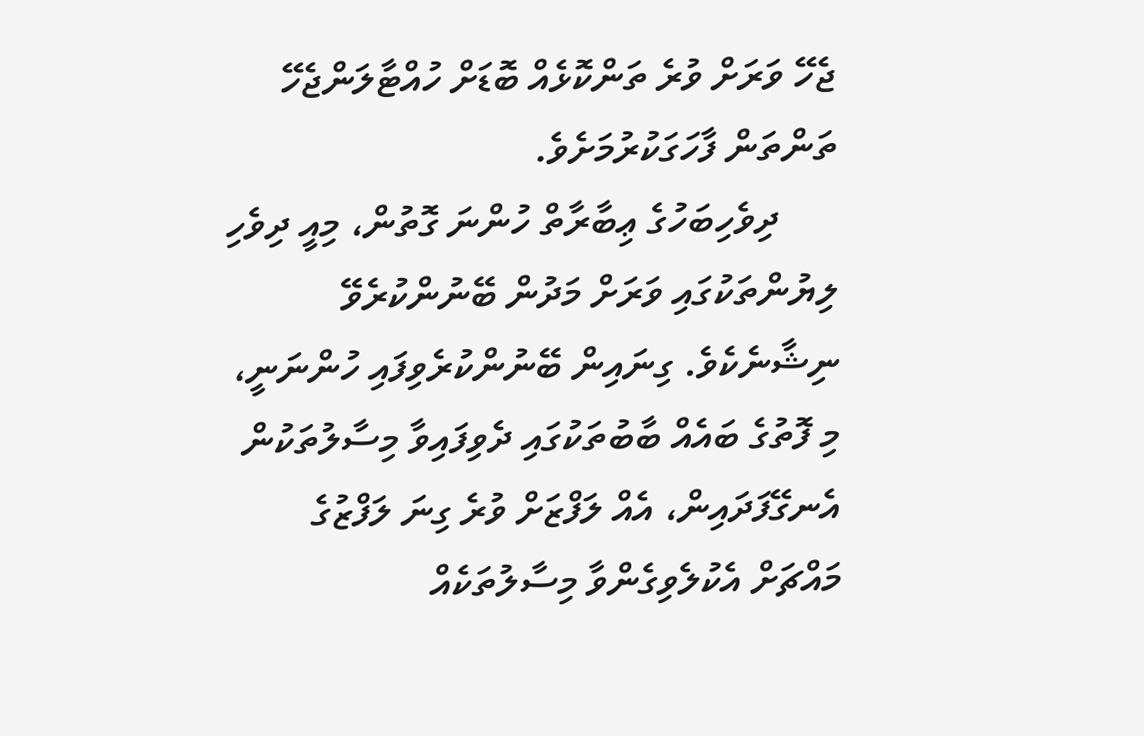ޖެހޭ ވަރަށް ވުރެ ތަންކޮޅެއް ބޮޑަށް ހުއްޓާލަންޖެހޭ ތަންތަން ފާހަގަކުރުމަށެވެ.
      ދިވެހިބަހުގެ ޢިބާރާތް ހުންނަ ގޮތުން، މިއީ ދިވެހި ލިޔުންތަކުގައި ވަރަށް މަދުން ބޭނުންކުރެވޭ ނިޝާނެކެވެ. ގިނައިން ބޭނުންކުރެވިފައި ހުންނަނީ، މި ފޮތުގެ ބައެއް ބާބުތަކުގައި ދެވިފައިވާ މިސާލުތަކުން އެނގޭފަދައިން، އެއް ލަފްޒަށް ވުރެ ގިނަ ލަފްޒުގެ މައްޗަށް އެކުލެވިގެންވާ މިސާލުތަކެއް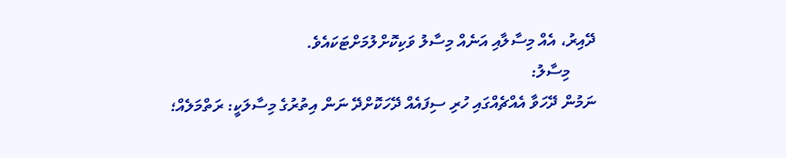ދޭއިރު، އެއް މިސާލާއި އަނެއް މިސާލު ވަކިކޮށްލުމަށްޓަކައެވެ.
      މިސާލު:
ނަމުން ދޭހަވާ އެއްޗެއްގައި ހުރި ސިފައެއް ދޭހަކޮށްދޭ ނަން އިތުރުގެ މިސާލަކީ: ރަތްމަލެއް؛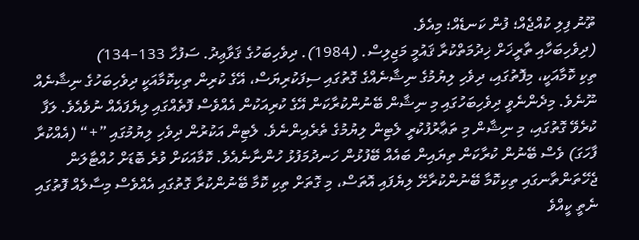ތޫނު ފިލި ކުއްޖެއް؛ ފުން ކަނޑެއް؛ މިއެވެ.
(ދިވެހިބަހާއި ތާރީޚަށް ޚިދުމަތްކުރާ ޤައުމީ މަޖިލިސް. (1984). ދިވެހިބަހުގެ ޤަވާޢިދު. ސަފުހާ 133–134)
ތިކި ކޮމާއަކީ، މިފޮތުގައި، ދިވެހި ލިޔުމުގެ ނިޝާނެއްގެ ގޮތުގައި ސިފަކުރިޔަސް، އޭގެ ކުރިން ތިކިކޮމާއަކީ ދިވެހިބަހުގެ ނިޝާނެއް ނޫނެވެ. މިދެންނެވީ ދިވެހިބަހުގައި މި ނިޝާން ބޭނުންކުރާކަން އޭގެ ކުރިއަކުން އެއްވެސް ފޮތެއްގައި ލިޔެފައެއް ނުވެއެވެ. ލަފާ ކުރެވޭ ގޮތުގައި، މި ނިޝާން މި ތަޢާރުފުކުރީ ލެޓިން ލިޔުމުގެ ތެރެއިންނެވެ. ލެޓިން އަކުރުން ދިވެހި ލިޔުމުގައި ”+“ (އެއްކުރާ ފާހަގަ) ވެސް ބޭނުން ކުރާކަން ތިޔައިން ބައެއް ބޭފުޅުން ހަނދުމަފުޅު ހުންނާނެއެވެ. ކޮމާއަކަށް ވުރެ ބޮޑަށް ހުއްޓާލަން ޖެހޭތަންތާނގައި ތިކިކޮމާ ބޭނުންކުރާށޭ ލިޔެފައި އޮތަސް، މި ގޮތަށް ތިކި ކޮމާ ބޭނުންކުރާ ގޮތުގައި އެއްވެސް މިސާލެއް ފޮތުގައި ނެތީ ކީއްވެ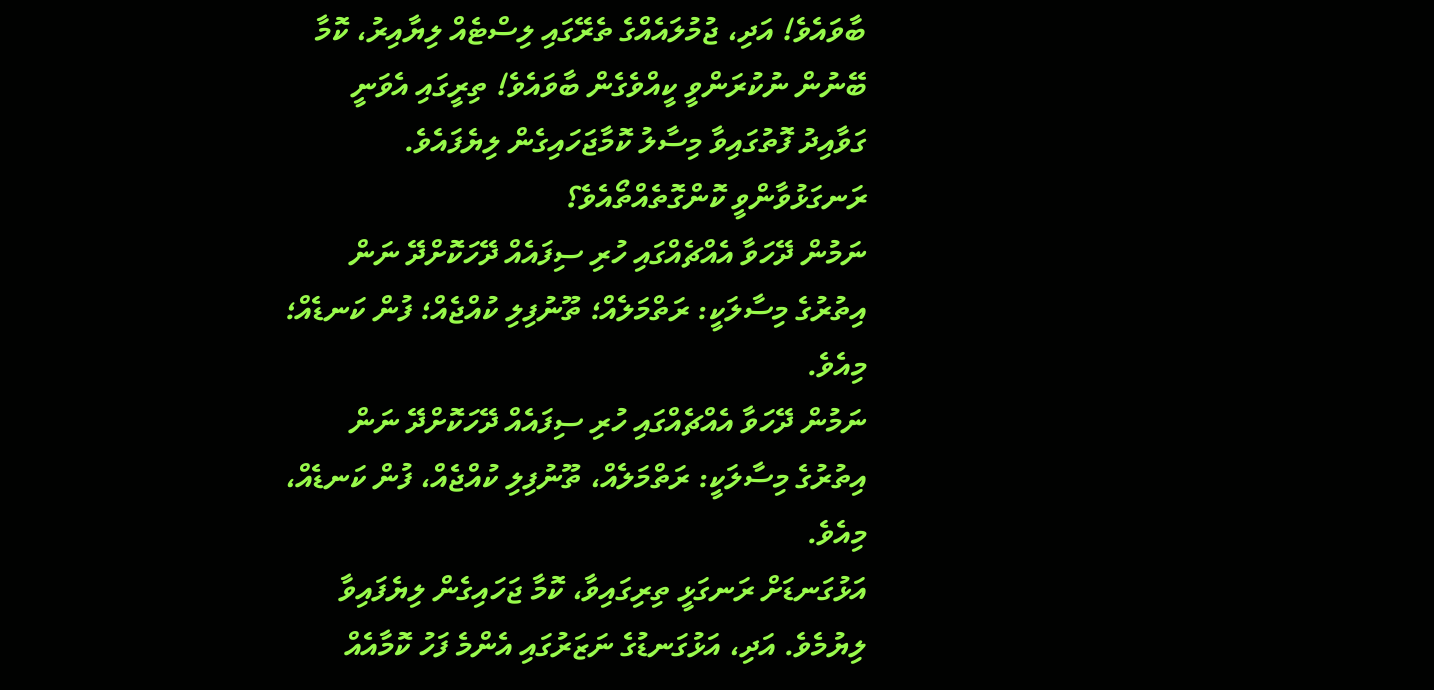ބާވައެވެ! އަދި، ޖުމުލައެއްގެ ތެރޭގައި ލިސްޓެއް ލިޔާއިރު، ކޮމާ ބޭނުން ނުކުރަންވީ ކީއްވެގެން ބާވައެވެ! ތިރީގައި އެވަނީ ގަވާއިދު ފޮތުގައިވާ މިސާލު ކޮމާޖަހައިގެން ލިޔެފައެވެ. ރަނގަޅުވާންވީ ކޮންގޮތެއްތޯއެވެ؟
ނަމުން ދޭހަވާ އެއްޗެއްގައި ހުރި ސިފައެއް ދޭހަކޮށްދޭ ނަން އިތުރުގެ މިސާލަކީ: ރަތްމަލެއް؛ ތޫނުފިލި ކުއްޖެއް؛ ފުން ކަނޑެއް؛ މިއެވެ.
ނަމުން ދޭހަވާ އެއްޗެއްގައި ހުރި ސިފައެއް ދޭހަކޮށްދޭ ނަން އިތުރުގެ މިސާލަކީ: ރަތްމަލެއް، ތޫނުފިލި ކުއްޖެއް، ފުން ކަނޑެއް، މިއެވެ.
އަޅުގަނޑަށް ރަނގަޅީ ތިރިގައިވާ، ކޮމާ ޖަހައިގެން ލިޔެފައިވާ ލިޔުމެވެ. އަދި، އަޅުގަނޑުގެ ނަޒަރުގައި އެންމެ ފަހު ކޮމާއެއް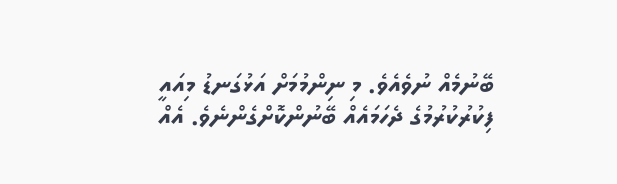ބޭނުމެއް ނުވެއެވެ. މި ނިންމުމަށް އަޅުގަނޑު މިއައީ ފިކުރުކުރުމުގެ ދެހަމައެއް ބޭނުންކޮށްގެންނެވެ. އެއް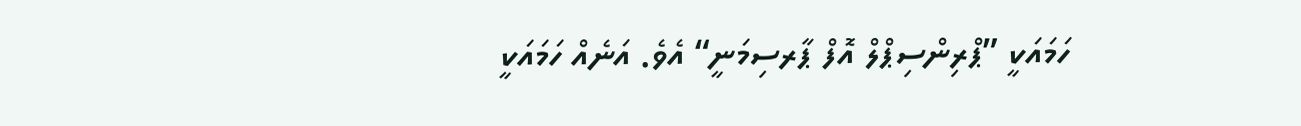ހަމައަކީ ”ޕްރިންސިޕްލް އޮފް ޕާރސިމަނީ“ އެވެ. އަނެއް ހަމައަކީ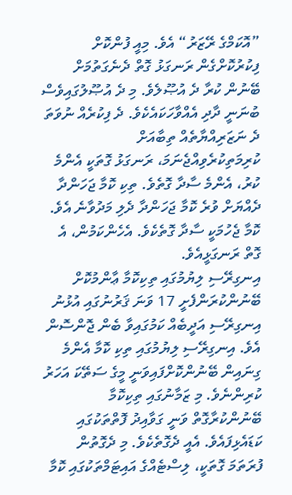”އޮކަމްގެ ރޭޒަރު“ އެވެ. މިއީ ފުންކޮށް ފިކުރުކޮށްގެން ރަނގަޅު ގޮތް ދެނެގަތުމަށް ބޭނުން ކުރާ ދެ އުޞޫލެވެ. މި ދެ އުޞޫލުގައިވެސް ބުނަނީ ދާދި އެއްވާހަކައެކެވެ. ދެ ފިކުރެއް ނުވަތަ ދެ ނަޒަރިއްޔާތެއް ތިބާއަށް ކުރިމަތިކުރެވިއްޖެނަމަ، ރަނގަޅު ގޮތަކީ އެންމެ ކުރު، އެންމެ ސާދާ ގޮތެވެ. ތިކި ކޮމާ ޖަހަންދާ ދެއްޔަށް ވުރެ ކޮމާ ޖަހަންދާ ދެލި މަދުވާނެ އެވެ. ކޮމާ ޖެހުމަކީ ސާދާ ގޮތެކެވެ. އެހެންކަމުން، އެ ގޮތް ރަނގަޅީއެވެ.
އިނގިރޭސި ލިޔުމުގައި ތިކިކޮމާ ޢާންމުކޮށް ބޭނުންކުރަންފެށީ 17 ވަނަ ޤަރުނުގައި އުޅުނު އިނގިރޭސި އަދީބެއް ކަމުގައިވާ ބެން ޖޮންސޮން އެވެ. އިނގިރޭސި ލިޔުމުގައި ތިކި ކޮމާ އެންމެ ގިނައިން ބޭނުންކޮށްފައިވަނީ މީގެ ސަތޭކަ އަހަރު ކުރިންނެވެ. މި ޒަމާނުގައި ތިކިކޮމާ ބޭނުންކުރާގޮތް ވަނީ ގަވާއިދު ފޮތްތަކުގައި ކަޑައެޅިފައެވެ. އެއީ ދެގޮތެކެވެ. މި ދެގޮތުން ފުރަތަމަ ގޮތަކީ، ލިސްޓެއްގެ އައިޓަމްތަކުގައި ކޮމާ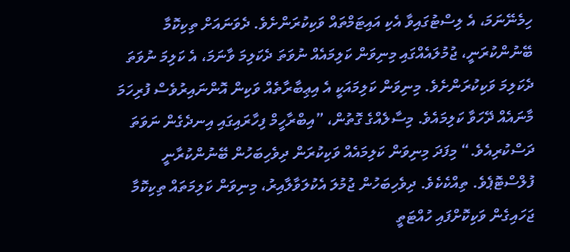ހިމެނޭނަމަ، އެ ލިސްޓުގައިވާ އެކި އައިޓަމްތައް ވަކިކުރަންށެވެ. ދެވަނައަށް ތިކިކޮމާ ބޭނުންކުރަނީ، ޖުމުލައެއްގައި މިނިވަން ކަލިމައެއް ނުވަތަ ދެކަލިމަ ވާނަމަ، އެ ކަލިމަ ނުވަތަ ދެކަލިމަ ވަކިކުރަންށެވެ. މިނިވަން ކަލިމައަކީ އެ އިޢިބާރާތެއް ވަކިން އޮންނައިރުވެސް ފުރިހަމަ މާނައެއް ދޭހަވާ ކަލިމައެވެ. މިސާލެއްގެ ގޮތުން، ”އިބްރާހީމް ފިހާރައިގައި އިނދެގެން ނަވަތަ ދަސްކުރިއެވެ.“ މިފަދަ މިނިވަން ކަލިމައެއް ވަކިކުރަން ދިވެހިބަހުން ބޭނުންކުރާނީ ފުލްސްޓޮޕެވެ. ތިއްކެކެވެ. ދިވެހިބަހުން ޖުމުލަ އެކުލަވާލާއިރު، މިނިވަން ކަލިމަތައް ތިކިކޮމާ ޖަހައިގެން ވަކިކޮށްފައި ހުއްޓަތީ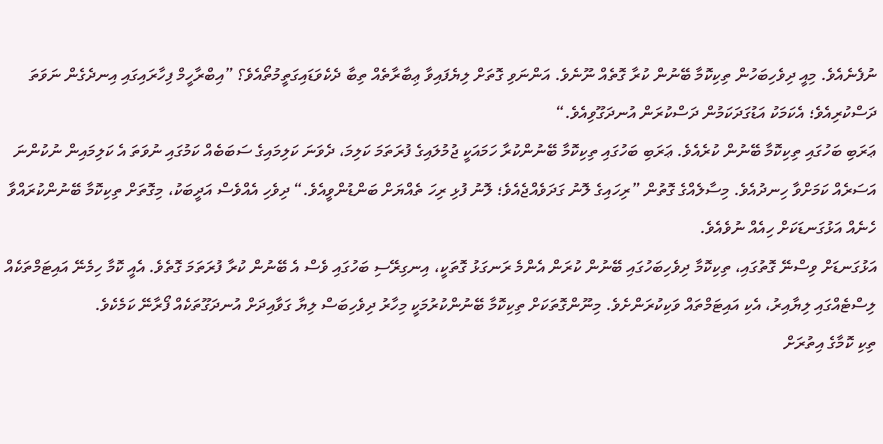ނުފެނެއެވެ. މިއީ ދިވެހިބަހުން ތިކިކޮމާ ބޭނުން ކުރާ ގޮތެއް ނޫނެވެ. އަންނަވި ގޮތަށް ލިޔެފައިވާ ޢިބާރާތެއް ތިބާ ދެކެވަޑައިގަތީމުތޯއެވެ؟ ”އިބްރާހީމް ފިހާރައިގައި އިނދެގެން ނަވަތަ ދަސްކުރިއެވެ؛ އެކަމަކު އަޑުގަދަކަމުން ދަސްކުރަން އުނދަގޫވިއެވެ.“
ޢަރަބި ބަހުގައި ތިކިކޮމާ ބޭނުން ކުރެއެވެ. ޢަރަބި ބަހުގައި ތިކިކޮމާ ބޭނުންކުރާ ހަމައަކީ ޖުމުލައިގެ ފުރަތަމަ ކަލިމަ، ދެވަނަ ކަލިމައިގެ ސަބަބެއް ކަމުގައި ނުވަތަ އެ ކަލިމައިން ނުކުންނަ އަސަރެއް ކަމަށްވާ ހިނދުއެވެ. މިސާލެއްގެ ގޮތުން ”ރިހައިގެ ލޮނު ގަދަވެއްޖެއެވެ؛ ލޮނު ފުޅި ރިހަ ތެއްޔަށް ބަންޑުންވީއެވެ.“ ދިވެހި އެއްވެސް އަދީބަކު، މިގޮތަށް ތިކިކޮމާ ބޭނުންކުރައްވާ ހެނެއް އަޅުގަނޑަކަށް ހިއެއް ނުވެއެވެ.
އަޅުގަނޑަށް ވިސްނޭ ގޮތުގައި، ތިކިކޮމާ ދިވެހިބަހުގައި ބޭނުން ކުރަން އެންމެ ރަނގަޅު ގޮތަކީ، އިނގިރޭސި ބަހުގައި ވެސް އެ ބޭނުން ކުރާ ފުރަތަމަ ގޮތެވެ. އެއީ ކޮމާ ހިމެނޭ އައިޓަމްތަކެއް ލިސްޓެއްގައި ލިޔާއިރު، އެކި އައިޓަމްތައް ވަކިކުރަންށެވެ. މިނޫންގޮތަކަށް ތިކިކޮމާ ބޭނުންކުރުމަކީ މިހާރު ދިވެހިބަސް ލިޔާ ގަވާއިދަށް އުނދަގޫތަކެއް ފޯރާނޭ ކަމެކެވެ.
ތިކި ކޮމާގެ އިތުރަށް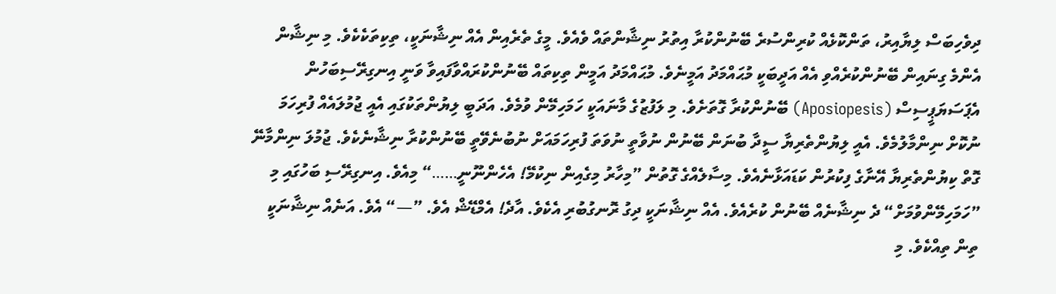ދިވެހިބަސް ލިޔާއިރު، ތަންކޮޅެއް ކުރިންސުރެ ބޭނުންކުރާ އިތުރު ނިޝާންތައް ވެއެވެ. މީގެ ތެރެއިން އެއް ނިޝާނަކީ، ތިކިތަކެކެވެ. މި ނިޝާން އެންމެ ގިނައިން ބޭނުންކުރެއްވި އެއް އަދީބަކީ މުޙައްމަދު އަމީނެވެ. މުޙައްމަދު އަމީން ތިކިތައް ބޭނުންކުރައްވާފައިވާ ވަނީ އިނގިރޭސިބަހުން އެޕަސަޔަޕީސިސް (Aposiopesis) ބޭނުންކުރާ ގޮތަށެވެ. މި ލަފުޒުގެ މާނައަކީ ހަމަހިމޭން ވުމެވެ. އަދަބީ ލިޔުންތަކުގައި އެއީ ޖުމުލައެއް ފުރިހަމަ ނުކޮށް ނިންމާލުމެވެ. އެއީ ލިޔުންތެރިޔާ ސީދާ ބުނަން ބޭނުން ނުވާތީ ނުވަތަ ފުރިހަމައަށް ނުބުނެވޭތީ ބޭނުންކުރާ ނިޝާނެކެވެ. ޖުމުލަ ނިންމާނޭ ގޮތް ކިޔުންތެރިޔާ އޭނާގެ ފިކުރުން ކަޑައަޅާނެއެވެ. މިސާލެއްގެ ގޮތުން ”މިހާރު މިގެއިން ނިކުމޭ! އެހެންނޫނީ……“ މިއެވެ. އިނގިރޭސި ބަހުގައި މި ”ހަމަހިމޭންވުމަށް“ ދެ ނިޝާނެއް ބޭނުން ކުރެއެވެ. އެއް ނިޝާނަކީ ދިގު ރޮނގުބުރި އެކެވެ. އާދެ! އެމްޑޭޝް އެވެ. ”—“ އެވެ. އަނެއް ނިޝާނަކީ ތިން ތިއްކެވެ. މި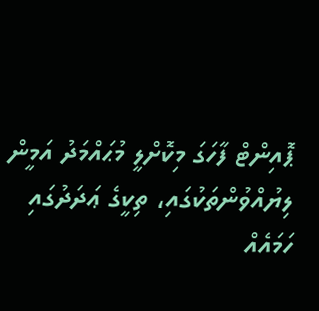ޕޮއިންޓް ފާހަގަ މިކޮށްލީ މުޙައްމަދު އަމީން ލިޔުއްވުންތަކުގައި، ތިކީގެ ޢަދަދުގައި ހަމައެއް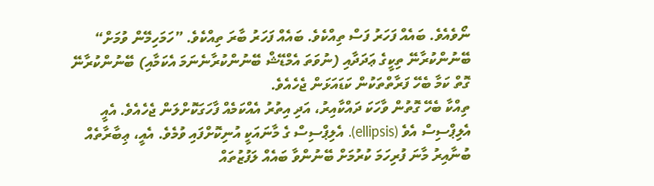ނޯވެއެވެ. ބައެއް ފަހަރު ފަސް ތިއްކެވެ. ބައެއް ފަހަރު ބާރަ ތިއްކެވެ. ”ހަމަހިމޭން ވުމަށް“ ބޭނުންކުރާނޭ ތިކީގެ ޢަދަދާއި (ނުވަތަ އެމްޑޭޝް ބޭނުންކުރާނެނަމަ އެކަމާއި) ބޭނުންކުރާނޭ ގޮތް ކަމާ ބެހޭ ފަރާތްތަކުން ކަޑައަޅަން ޖެހެއެވެ.
ތިއްކާ ބެހޭ ގޮތުން ވާހަކަ ދައްކާއިރު، އަދި އިތުރު އެއްކަމެއް ފާހަގަކޮށްލަން ޖެހެއެވެ. އެއީ އެލިޕްސިސް އެވެ (ellipsis). އެލިޕްސިސް ގެ މާނައަކީ އުނިކޮށްފައި ވުމެވެ. އެއީ، ޢިބާރާތެއް ބުނާއިރު މާނަ ފުރިހަމަ ކުރުމަށް ބޭނުންވާ ބައެއް ލަފުޒުތައް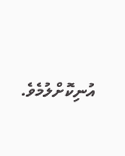އުނިކޮށްލުމެވެ.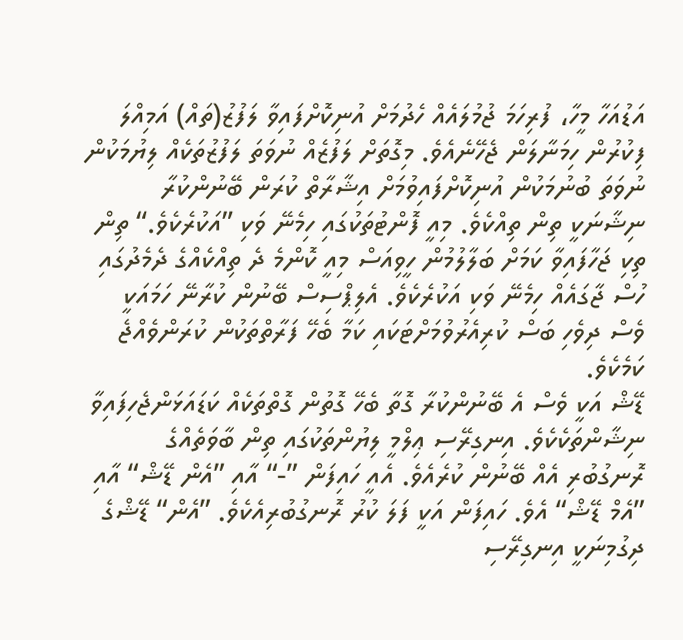އަޑުއަހާ މީހާ، ފުރިހަމަ ޖުމުލައެއް ހެދުމަށް އުނިކޮށްފައިވާ ލަފުޒު(ތައް) އަމިއްލަ ފިކުރުން ހިމަނާލަން ޖެހޭނެއެވެ. މިގޮތަށް ލަފުޒެއް ނުވަތަ ލަފުޒުތަކެއް ލިޔުމަކުން ނުވަތަ ބުނުމަކުން އުނިކޮށްފައިވުމަށް އިޝާރާތް ކުރަން ބޭނުންކުރާ ނިޝާނަކީ ތިން ތިއްކެވެ. މިއީ ފޮންޓުތަކުގައި ހިމެނޭ ވަކި ”އަކުރެކެވެ.“ ތިން ތިކި ޖަހާފައިވާ ކަމަށް ބަލާލުމުން ހީވިއަސް މިއީ ކޮންމެ ދެ ތިއްކެއްގެ ދެމެދުގައި ހުސް ޖާގައެއް ހިމެނޭ ވަކި އަކުރެކެވެ. އެލިޕްސިސް ބޭނުން ކުރާނޭ ހަމައަކީ ވެސް ދިވެހި ބަސް ކުރިއެރުވުމަށްޓަކައި ކަމާ ބެހޭ ފަރާތްތަކުން ކުރަންވެއްޖެ ކަމެކެވެ.
ޑޭޝް އަކީ ވެސް އެ ބޭނުންކުރާ ގޮތާ ބެހޭ ގޮތުން ގޮތްތަކެއް ކަޑައަޅަންޖެހިފައިވާ ނިޝާންތަކެކެވެ. އިނގިރޭސި ޢިލްމީ ލިޔުންތަކުގައި ތިން ބާވަތެއްގެ ރޮނގުބުރި އެއް ބޭނުން ކުރެއެވެ. އެއީ ހައިފަން ”-“ އާއި ”އެން ޑޭޝް“ އާއި ”އެމް ޑޭޝް“ އެވެ. ހައިފަން އަކީ ފަލަ ކުރު ރޮނގުބުރިއެކެވެ. ”އެން“ ޑޭޝްގެ ދިގުމިނަކީ އިނގިރޭސި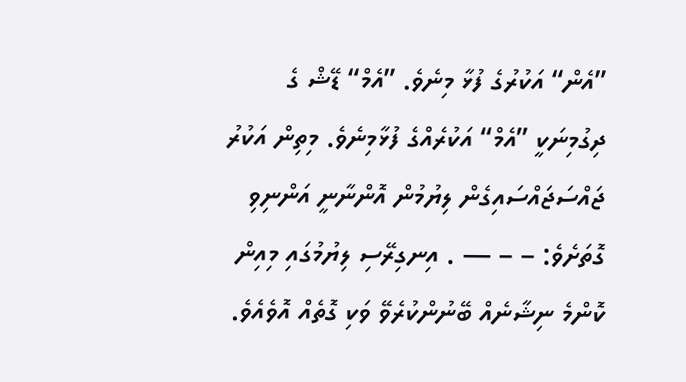”އެން“ އަކުރުގެ ފުޅާ މިނެވެ. ”އެމް“ ޑޭޝް ގެ ދިގުމިނަކީ ”އެމް“ އަކުރެއްގެ ފުޅާމިނެވެ. މިތިން އަކުރު ޖައްސަޖައްސައިގެން ލިޔުމުން އޮންނާނީ އަންނިވި ގޮތަށެވެ: – – — . އިނގިރޭސި ލިޔުމުގައި މިއިން ކޮންމެ ނިޝާނެއް ބޭނުންކުރެވޭ ވަކި ގޮތެއް އޮވެއެވެ.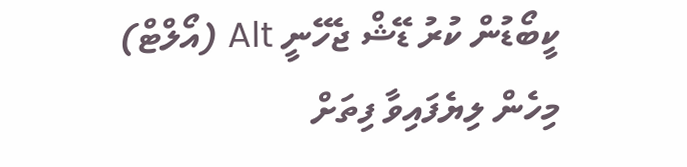ކީބޯޑުން ކުރު ޑޭޝް ޖެހޭނީ Alt (އޯލްޓް) މިހެން ލިޔެފައިވާ ފިތަށް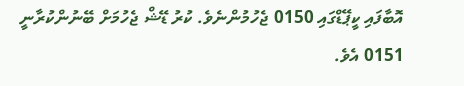އޮބާފައި ކީޕޭޑްގައި 0150 ޖެހުމުންނެވެ. ކުރު ޑޭޝް ޖެހުމަށް ބޭނުންކުރާނީ 0151 އެވެ.